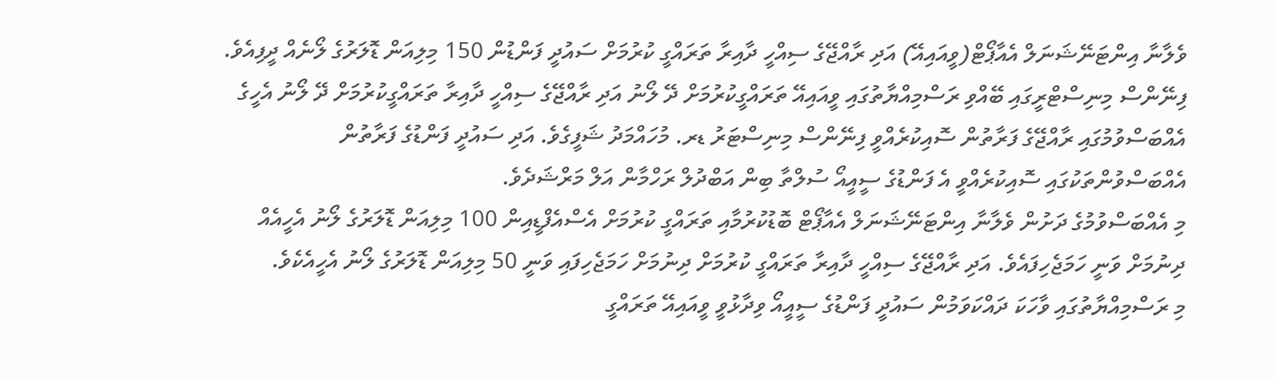ވެލާނާ އިންޓަނޭޝަނަލް އެއާޕޯޓް(ވީއައިއޭ) އަދި ރާއްޖޭގެ ސިއްހީ ދާއިރާ ތަރައްގީ ކުރުމަށް ސައުދީ ފަންޑުން 150 މިލިއަން ޑޮލަރުގެ ލޯނެއް ދީފިއެވެ.
ފިނޭންސް މިނިސްޓްރީގައި ބޭއްވި ރަސްމިއްޔާތުގައި ވީއައިއޭ ތަރައްގީކުރުމަށް ދޭ ލޯނު އަދި ރާއްޖޭގެ ސިއްހީ ދާއިރާ ތަރައްގީކުރުމަށް ދޭ ލޯނު އެހީގެ އެއްބަސްވުމުގައި ރާއްޖޭގެ ފަރާތުން ސޮއިކުރެއްވީ ފިނޭންސް މިނިސްޓަރު ޑރ. މުހައްމަދު ޝަފީގެވެ. އަދި ސައުދީ ފަންޑުގެ ފަރާތުން އެއްބަސްވުންތަކުގައި ސޮއިކުރެއްވީ އެ ފަންޑުގެ ސީއީއޯ ސުލްތާ ބިން އަބްދުލް ރަހްމާން އަލް މަރްޝަދެވެ.
މި އެއްބަސްވުމުގެ ދަށުން ވެލާނާ އިންޓަނޭޝަނަލް އެއާޕޯޓް ބޮޑުކުރުމާއި ތަރައްގީ ކުރުމަށް އެސްއެފްޑީއިން 100 މިލިއަން ޑޮލަރުގެ ލޯނު އެހީއެއް ދިނުމަށް ވަނީ ހަމަޖެހިފައެވެ. އަދި ރާއްޖޭގެ ސިއްހީ ދާއިރާ ތަރައްގީ ކުރުމަށް ދިނުމަށް ހަމަޖެހިފައި ވަނީ 50 މިލިއަން ޑޮލަރުގެ ލޯނު އެހީއެކެވެ.
މި ރަސްމިއްޔާތުގައި ވާހަކަ ދައްކަވަމުން ސައުދީ ފަންޑުގެ ސީއީއޯ ވިދާޅުވީ ވީއައިއޭ ތަރައްގީ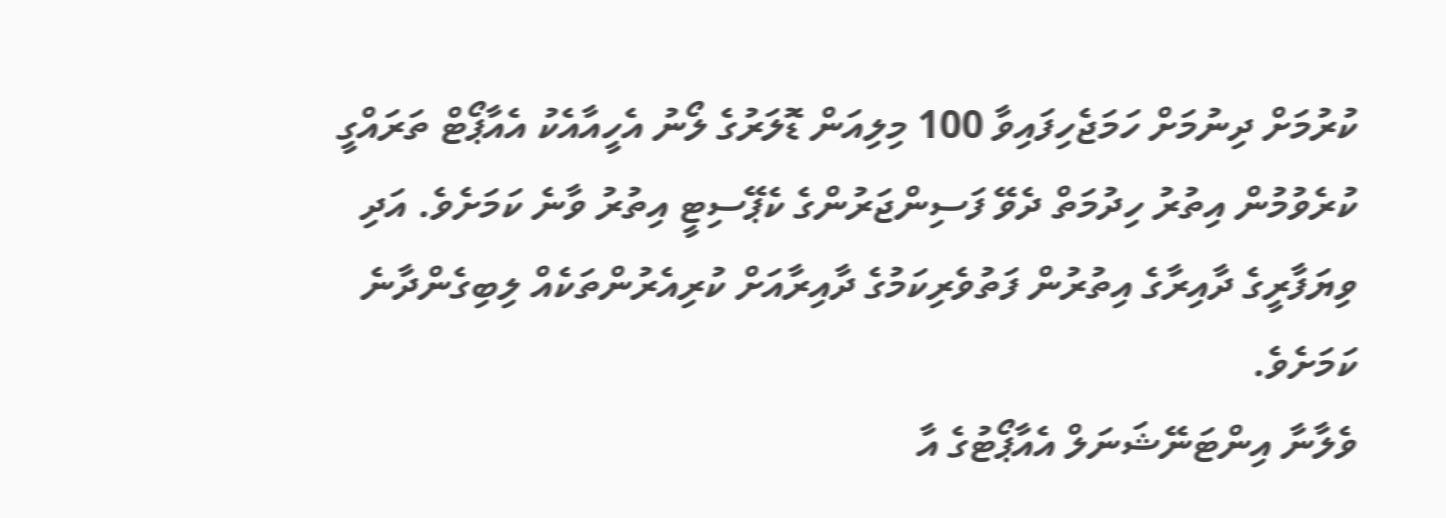ކުރުމަށް ދިނުމަށް ހަމަޖެހިފައިވާ 100 މިލިއަން ޑޮލަރުގެ ލޯނު އެހީއާއެކު އެއާޕޯޓް ތަރައްގީ ކުރެވުމުން އިތުރު ހިދުމަތް ދެވޭ ފަސިންޖަރުންގެ ކެޕޭސިޓީ އިތުރު ވާނެ ކަމަށެވެ. އަދި ވިޔަފާރީގެ ދާއިރާގެ އިތުރުން ފަތުވެރިކަމުގެ ދާއިރާއަށް ކުރިއެރުންތަކެއް ލިބިގެންދާނެ ކަމަށެވެ.
ވެލާނާ އިންޓަނޭޝަނަލް އެއާޕޯޓުގެ އާ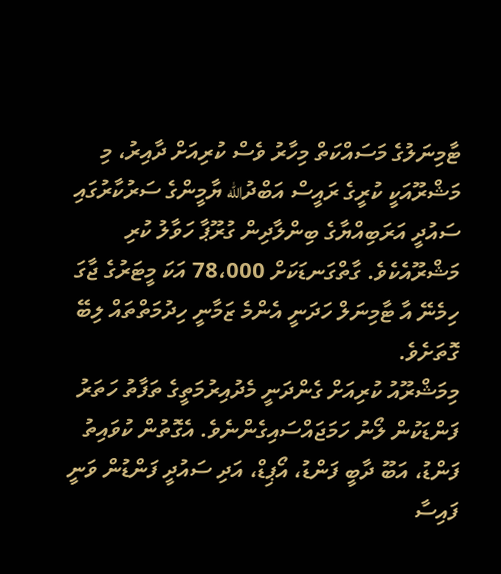ޓާމިނަލުގެ މަސައްކަތް މިހާރު ވެސް ކުރިއަށް ދާއިރު، މި މަޝްރޫއަކީ ކުރީގެ ރައީސް އަބްދުالله ޔާމީންގެ ސަރުކާރުގައި ސައުދީ އަރަބިއްޔާގެ ބިންލާދިން ގުރޫޕާ ހަވާލު ކުރި މަޝްރޫއެކެވެ. ގާތްގަނޑަކަށް 78،000 އަކަ މީޓަރުގެ ޖާގަ ހިމެނޭ އާ ޓާމިނަލް ހަދަނީ އެންމެ ޒަމާނީ ހިދުމަތްތައް ލިބޭ ގޮތަށެވެ.
މިމަޝްރޫއު ކުރިއަށް ގެންދަނީ މެދުއިރުމަތީގެ ތަފާތު ހަތަރު ފަންޑަކުން ލޯނު ހަމަޖައްސައިގެންނެވެ. އެގޮތުން ކުވައިތު ފަންޑު، އަބޫ ދާބީ ފަންޑު، އޯޕިޑް، އަދި ސައުދީ ފަންޑުން ވަނީ ފައިސާ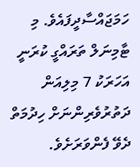ހަމަޖައްސާދީފައެވެ. މި ޓާމިނަލް ތަރައްގީ ކުރަނީ އަހަރަކު 7 މިލިއަން ދަތުރުވެރިންނަށް ހިދުމަތް ދެވޭ ފެންވަރަށެވެ.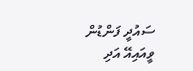ސައުދީ ފަންޑުން ވީއައިއޭ އަދި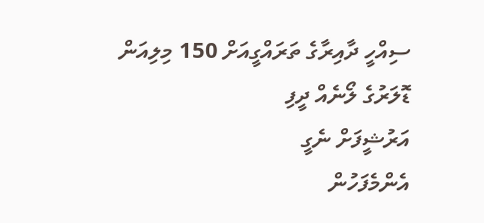ސިއްހީ ދާއިރާގެ ތަރައްގީއަށް 150 މިލިއަން ޑޮލަރުގެ ލޯނެއް ދީފި
އަރުޝީފަށް ނެގީ
އެންމެފަހުން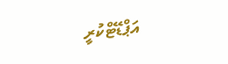އަޕްޑޭޓްކުރީ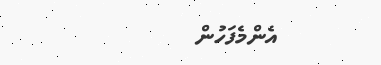އެންމެފަހުން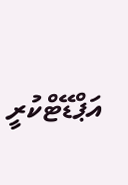އަޕްޑޭޓްކުރީ